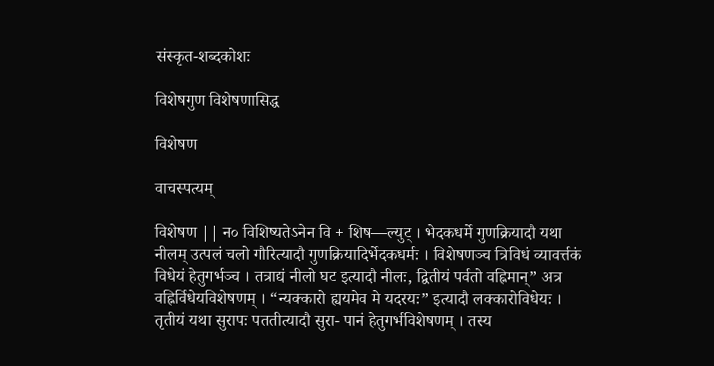संस्कृत-शब्दकोशः

विशेषगुण विशेषणासिद्ध

विशेषण

वाचस्पत्यम्

विशेषण || न० विशिष्यतेऽनेन वि + शिष—ल्युट् । भेदकधर्मे गुणक्रियादौ यथा नीलम् उत्पलं चलो गौरित्यादौ गुणक्रियादिर्भेदकधर्मः । विशेषणञ्च त्रिविधं व्यावर्त्तकं विधेयं हेतुगर्भञ्च । तत्राद्यं नीलो घट इत्यादौ नीलः, द्वितीयं पर्वतो वह्निमान्” अत्र वह्निर्विधेयविशेषणम् । “न्यक्कारो ह्ययमेव मे यदरयः” इत्यादौ लक्कारोविधेयः । तृतीयं यथा सुरापः पततीत्यादौ सुरा- पानं हेतुगर्भविशेषणम् । तस्य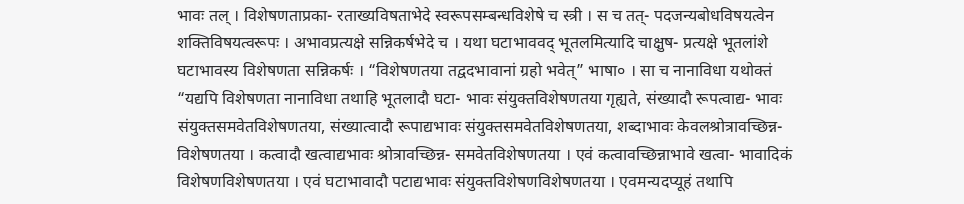भावः तल् । विशेषणताप्रका- रताख्यविषताभेदे स्वरूपसम्बन्धविशेषे च स्त्री । स च तत्- पदजन्यबोधविषयत्वेन शक्तिविषयत्वरूपः । अभावप्रत्यक्षे सन्निकर्षभेदे च । यथा घटाभाववद् भूतलमित्यादि चाक्षुष- प्रत्यक्षे भूतलांशे घटाभावस्य विशेषणता सन्निकर्षः । “विशेषणतया तद्वदभावानां ग्रहो भवेत्” भाषा० । सा च नानाविधा यथोक्तं “यद्यपि विशेषणता नानाविधा तथाहि भूतलादौ घटा- भावः संयुक्तविशेषणतया गृह्यते, संख्यादौ रूपत्वाद्य- भावः संयुक्तसमवेतविशेषणतया, संख्यात्वादौ रूपाद्यभावः संयुक्तसमवेतविशेषणतया, शब्दाभावः केवलश्रोत्रावच्छिन्न- विशेषणतया । कत्वादौ खत्वाद्यभावः श्रोत्रावच्छिन्न- समवेतविशेषणतया । एवं कत्वावच्छिन्नाभावे खत्वा- भावादिकं विशेषणविशेषणतया । एवं घटाभावादौ पटाद्यभावः संयुक्तविशेषणविशेषणतया । एवमन्यदप्यूहं तथापि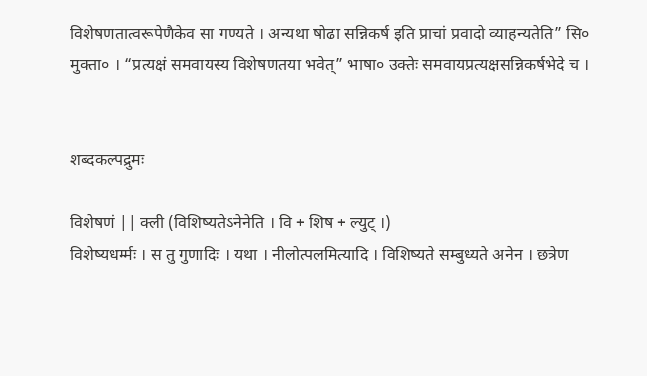विशेषणतात्वरूपेणैकेव सा गण्यते । अन्यथा षोढा सन्निकर्ष इति प्राचां प्रवादो व्याहन्यतेति” सि० मुक्ता० । “प्रत्यक्षं समवायस्य विशेषणतया भवेत्” भाषा० उक्तेः समवायप्रत्यक्षसन्निकर्षभेदे च ।


शब्दकल्पद्रुमः

विशेषणं || क्ली (विशिष्यतेऽनेनेति । वि + शिष + ल्युट् ।)
विशेष्यधर्म्मः । स तु गुणादिः । यथा । नीलोत्पलमित्यादि । विशिष्यते सम्बुध्यते अनेन । छत्रेण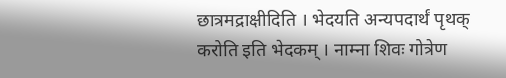छात्रमद्राक्षीदिति । भेदयति अन्यपदार्थं पृथक् करोति इति भेदकम् । नाम्ना शिवः गोत्रेण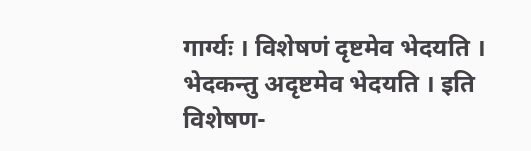गार्ग्यः । विशेषणं दृष्टमेव भेदयति । भेदकन्तु अदृष्टमेव भेदयति । इति विशेषण-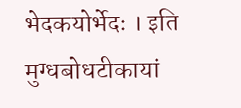भेदकयोर्भेदः । इति मुग्धबोधटीकायां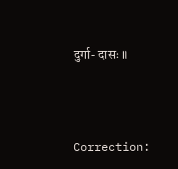दुर्गा- दासः ॥



Correction: